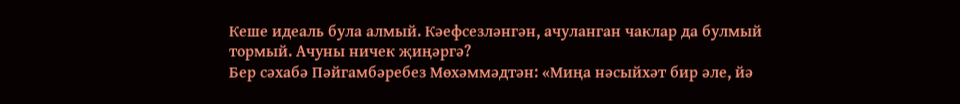Кеше идеаль була алмый. Кәефсезләнгән, ачуланган чаклар да булмый тормый. Ачуны ничек җиңәргә?
Бер сәхабә Пәйгамбәребез Мөхәммәдтән: «Миңа нәсыйхәт бир әле, йә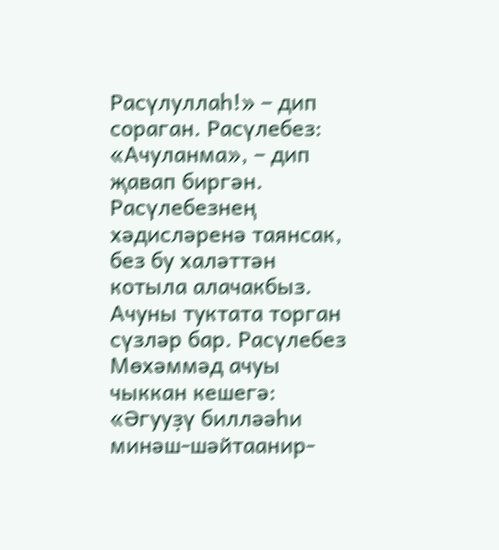Расүлуллаһ!» – дип сораган. Расүлебез: «Ачуланма», – дип җавап биргән.
Расүлебезнең хәдисләренә таянсак, без бу халәттән котыла алачакбыз. Ачуны туктата торган сүзләр бар. Расүлебез Мөхәммәд ачуы чыккан кешегә: «Әгууз̣ү билләәһи минәш-шәйтаанир-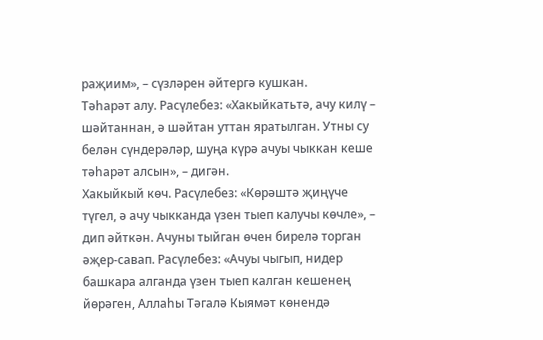раҗиим», – сүзләрен әйтергә кушкан.
Тәһарәт алу. Расүлебез: «Хакыйкатьтә, ачу килү – шәйтаннан, ә шәйтан уттан яратылган. Утны су белән сүндерәләр, шуңа күрә ачуы чыккан кеше тәһарәт алсын», – дигән.
Хакыйкый көч. Расүлебез: «Көрәштә җиңүче түгел, ә ачу чыкканда үзен тыеп калучы көчле», – дип әйткән. Ачуны тыйган өчен бирелә торган әҗер-савап. Расүлебез: «Ачуы чыгып, нидер башкара алганда үзен тыеп калган кешенең йөрәген, Аллаһы Тәгалә Кыямәт көнендә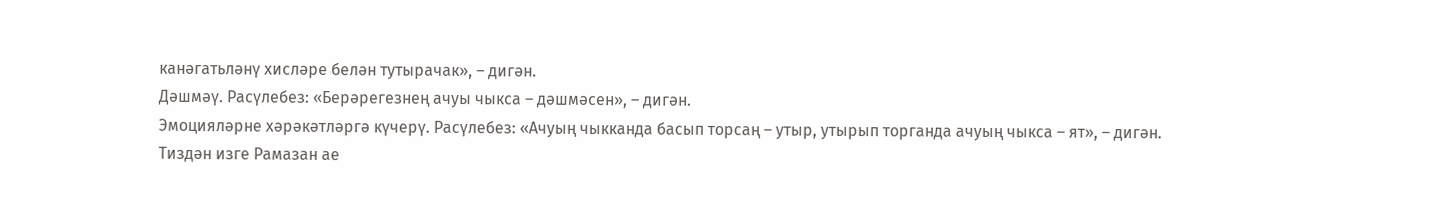канәгатьләнү хисләре белән тутырачак», – дигән.
Дәшмәү. Расүлебез: «Берәрегезнең ачуы чыкса – дәшмәсен», – дигән.
Эмоцияләрне хәрәкәтләргә күчерү. Расүлебез: «Ачуың чыкканда басып торсаң – утыр, утырып торганда ачуың чыкса – ят», – дигән.
Тиздән изге Рамазан ае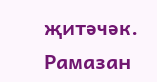җитәчәк. Рамазан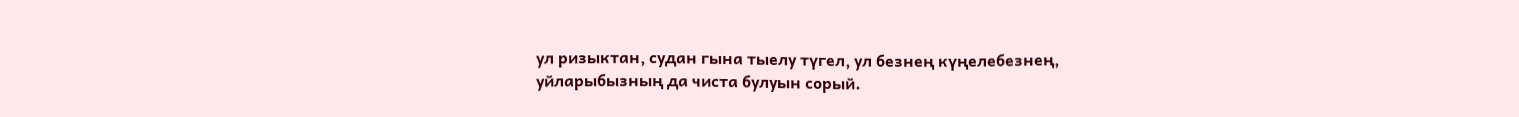ул ризыктан, судан гына тыелу түгел, ул безнең күңелебезнең, уйларыбызның да чиста булуын сорый.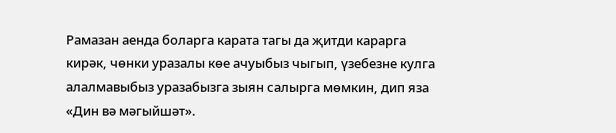Рамазан аенда боларга карата тагы да җитди карарга кирәк, чөнки уразалы көе ачуыбыз чыгып, үзебезне кулга алалмавыбыз уразабызга зыян салырга мөмкин, дип яза «Дин вә мәгыйшәт».